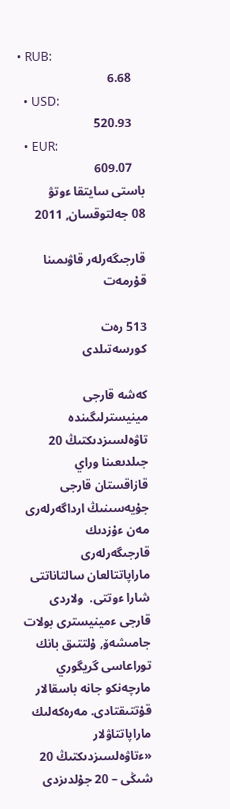• RUB:
    6.68
  • USD:
    520.93
  • EUR:
    609.07
باستى سايتقا ءوتۋ
08 جەلتوقسان, 2011

قارجىگەرلەر قاۋىمىنا قۇرمەت

513 رەت
كورسەتىلدى

كەشە قارجى مينيسترلىگىندە تاۋەلسىزدىكتىڭ 20 جىلدىعىنا وراي قازاقستان قارجى جۇيەسىنىڭ ارداگەرلەرى مەن ءۇزدىك قارجىگەرلەرى ماراپاتتالعان سالتاناتتى شارا ءوتتى.  ولاردى قارجى ءمينيسترى بولات جامىشەۆ, ۇلتتىق بانك توراعاسى گريگوري مارچەنكو جانە باسقالار قۇتتىقتادى. مەرەكەلىك ماراپاتتاۋلار «ءتاۋەلسىزدىكتىڭ 20 شىڭى – 20 جۇلدىزدى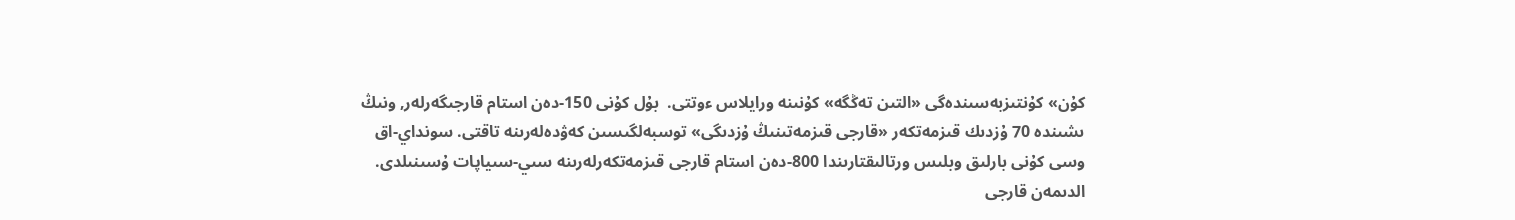كۇن» كۇنتىزبەسىندەگى «التىن تەڭگە» كۇنىنە ورايلاس ءوتتى.  بۇل كۇنى 150-دەن استام قارجىگەرلەر, ونىڭ ىشىندە 70 ۇزدىك قىزمەتكەر «قارجى قىزمەتىنىڭ ۇزدىگى» توسبەلگىسىن كەۋدەلەرىنە تاقتى. سونداي-اق وسى كۇنى بارلىق وبلىس ورتالىقتارىندا 800-دەن استام قارجى قىزمەتكەرلەرىنە سىي-سىياپات ۇسىنىلدى. الدىمەن قارجى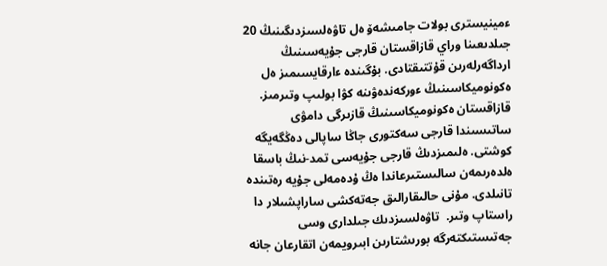ءمينيسترى بولات جامىشەۆ ەل تاۋەلسىزدىگىنىڭ 20 جىلدىعىنا وراي قازاقستان قارجى جۇيەسىنىڭ ارداگەرلەرىن قۇتتىقتادى. بۇگىندە ءارقايسىمىز ەل ەكونوميكاسىنىڭ ءوركەندەۋىنە كۋا بولىپ وتىرمىز. قازاقستان ەكونوميكاسىنىڭ قازىرگى دامۋى ساتىسىندا قارجى سەكتورى جاڭا ساپالى دەڭگەيگە كوشتى. ەلىمىزدىڭ قارجى جۇيەسى تمد-نىڭ باسقا ەلدەرىمەن سالىستىرعاندا ەڭ ۇدەمەلى جۇيە رەتىندە تانىلدى. مۇنى حالىقارالىق جەتەكشى ساراپشىلار دا راستاپ وتىر.  تاۋەلسىزدىك جىلدارى وسى جەتىستىكتەرگە بورىشتارىن ابىرويمەن اتقارعان جانە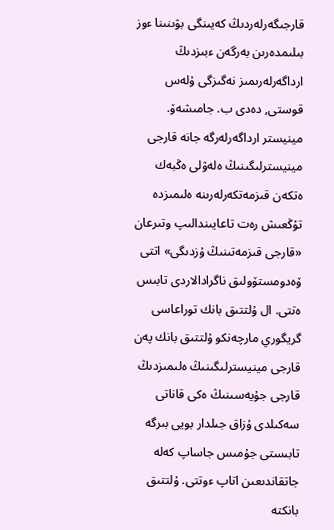قارجىگەرلەردىڭ كەيىنگى بۋىنىنا ءوز بىلىمدەرىن بەرگەن ءبىزدىڭ ارداگەرلەرىمىز نەگىزگى ۇلەس قوستى, دەدى ب. جامىشەۆ. مينيستر ارداگەرلەرگە جانە قارجى مينيسترلىگىنىڭ ەلەۋلى ەڭبەك ەتكەن قىزمەتكەرلەرىنە ەلىمىزدە تۇڭعىش رەت تاعايىندالىپ وتىرعان «قارجى قىزمەتىنىڭ ۇزدىگى» اتتى ۆەدومستۆولىق ناگرادالاردى تابىس ەتتى. ال ۇلتتىق بانك توراعاسى گريگوري مارچەنكو ۇلتتىق بانك پەن قارجى مينيسترلىگىنىڭ ەلىمىزدىڭ قارجى جۇيەسىنىڭ ەكى قاناتى سەكىلدى ۇزاق جىلدار بويى بىرگە تابىستى جۇمىس جاساپ كەلە جاتقاندىعىن اتاپ ءوتتى. ۇلتتىق بانكتە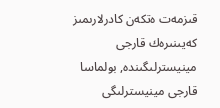قىزمەت ەتكەن كادرلارىمىز كەيىنىرەك قارجى مينيسترلىگىندە, بولماسا قارجى مينيسترلىگى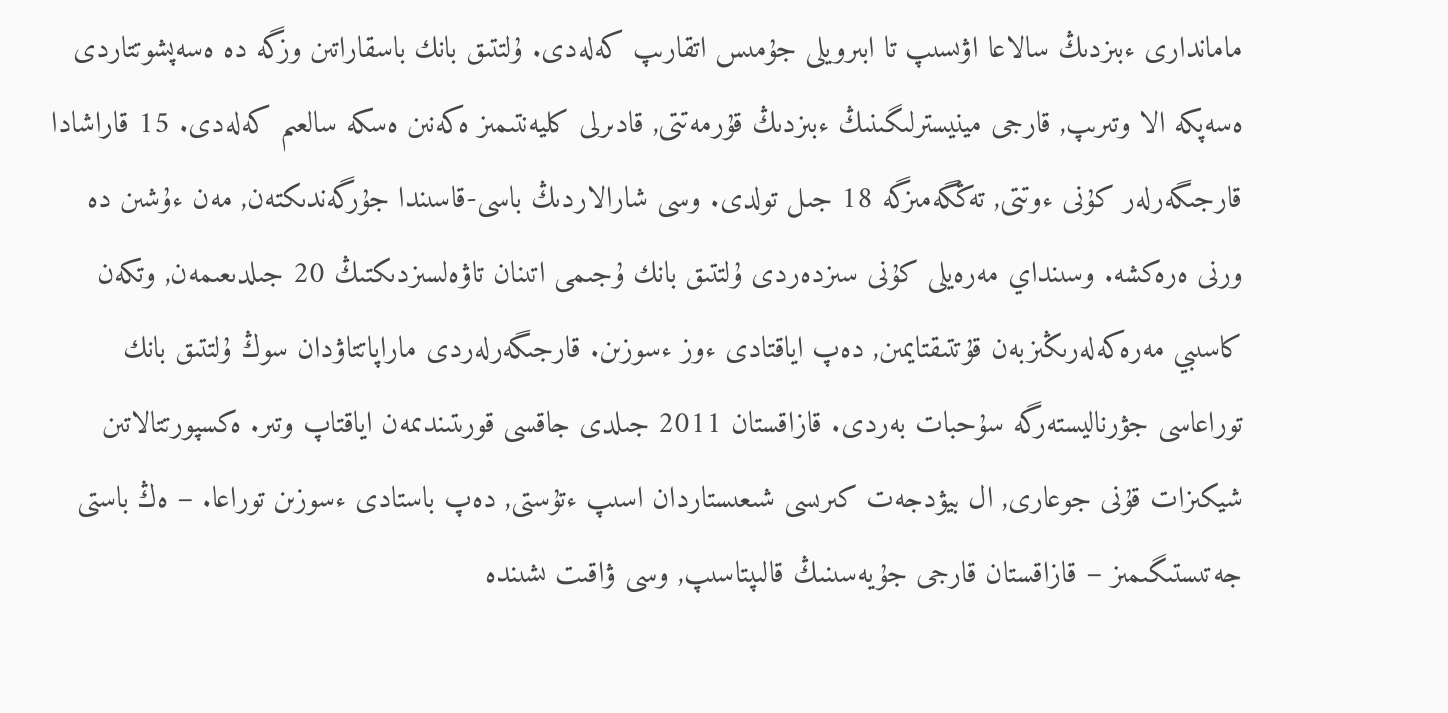ماماندارى ءبىزدىڭ سالاعا اۋىسىپ تا ابىرويلى جۇمىس اتقارىپ كەلەدى. ۇلتتىق بانك باسقاراتىن وزگە دە ەسەپشوتتاردى ەسەپكە الا وتىرىپ, قارجى مينيسترلىگىنىڭ ءبىزدىڭ قۇرمەتتى, قادىرلى كليەنتىمىز ەكەنىن ەسكە سالعىم كەلەدى. 15 قاراشادا قارجىگەرلەر كۇنى ءوتتى, تەڭگەمىزگە 18 جىل تولدى. وسى شارالاردىڭ باسى-قاسىندا جۇرگەندىكتەن, مەن ءۇشىن دە ورنى ەرەكشە. وسىنداي مەرەيلى كۇنى سىزدەردى ۇلتتىق بانك ۇجىمى اتىنان تاۋەلسىزدىكتىڭ 20 جىلدىعىمەن, وتكەن كاسىبي مەرەكەلەرىڭىزبەن قۇتتىقتايمىن, دەپ اياقتادى ءوز ءسوزىن. قارجىگەرلەردى ماراپاتتاۋدان سوڭ ۇلتتىق بانك توراعاسى جۋرناليستەرگە سۇحبات بەردى. قازاقستان 2011 جىلدى جاقسى قورىتىندىمەن اياقتاپ وتىر. ەكسپورتتالاتىن شيكىزات قۇنى جوعارى, ال بيۋدجەت كىرىسى شىعىستاردان اسىپ ءتۇستى, دەپ باستادى ءسوزىن توراعا. – ەڭ باستى جەتىستىگىمىز – قازاقستان قارجى جۇيەسىنىڭ قالىپتاسىپ, وسى ۋاقىت ىشىندە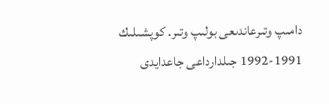دامىپ وتىرعاندىعى بولىپ وتىر. كوپشىلىك 1991-1992 جىلدارداعى جاعدايدى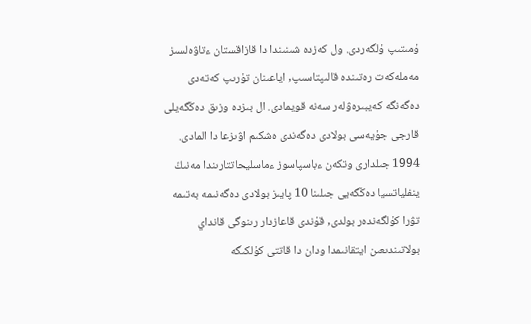ۇمىتىپ ۇلگەردى. ول كەزدە شىنىندا دا قازاقستان ءتاۋەلسىز مەملەكەت رەتىندە قالىپتاسىپ, اياعىنان تۇرىپ كەتەدى دەگەنگە كەيبىرەۋلەر سەنە قويمادى. ال بىزدە وزىق دەڭگەيلى قارجى جۇيەسى بولادى دەگەندى ەشكىم اۋىزعا دا المادى. 1994 جىلدارى وتكەن ءباسپاسوز ءماسليحاتتارىندا مەنىڭ ينفلياتسيا دەڭگەيى جىلىنا 10 پايىز بولادى دەگەنىمە بەتىمە تۋرا كۇلگەندەر بولدى, قۇندى قاعازدار رىنوگى قانداي بولاتىندىعىن ايتقانىمدا ودان دا قاتتى كۇلكىگە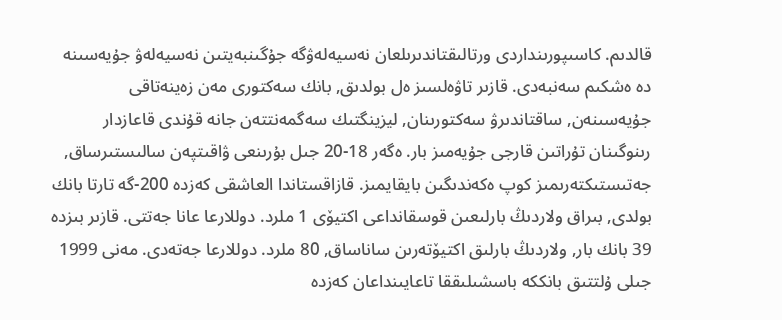قالدىم. كاسىپورىنداردى ورتالىقتاندىرىلعان نەسيەلەۋگە جۇگىنبەيتىن نەسيەلەۋ جۇيەسىنە دە ەشكىم سەنبەدى. قازىر تاۋەلسىز ەل بولدىق, بانك سەكتورى مەن زەينەتاقى جۇيەسىنەن, ساقتاندىرۋ سەكتورىنان, ليزينگتىك سەگمەنتتەن جانە قۇندى قاعازدار رىنوگىنان تۇراتىن قارجى جۇيەمىز بار. ەگەر 18-20 جىل بۇرىنعى ۋاقىتپەن سالىستىرساق, جەتىستىكتەرىمىز كوپ ەكەندىگىن بايقايمىز. قازاقستاندا العاشقى كەزدە 200-گە تارتا بانك بولدى, بىراق ولاردىڭ بارلىعىن قوسقانداعى اكتيۆى 1 ملرد. دوللارعا عانا جەتتى. قازىر بىزدە 39 بانك بار, ولاردىڭ بارلىق اكتيۆتەرىن ساناساق, 80 ملرد. دوللارعا جەتەدى. مەنى 1999 جىلى ۇلتتىق بانككە باسشىلىققا تاعايىنداعان كەزدە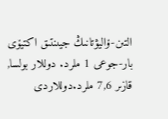التىن-ۆاليۋتانىڭ جيىنتىق اكتيۆى بار-جوعى 1 ملرد. دوللار بولسا, قازىر 7,6 ملرد.دوللاردى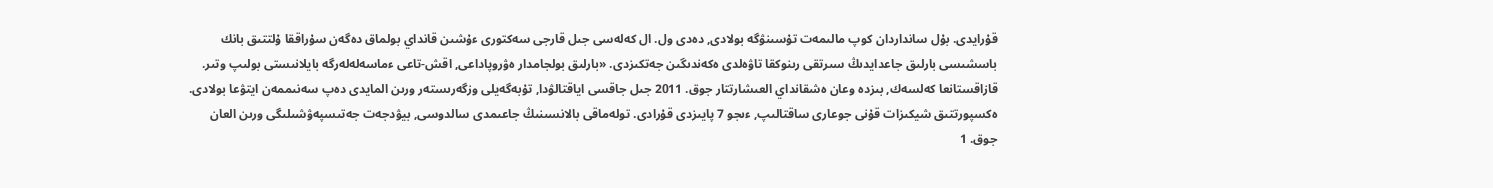قۇرايدى. بۇل سانداردان كوپ مالىمەت تۇسىنۋگە بولادى, دەدى ول. ال كەلەسى جىل قارجى سەكتورى ءۇشىن قانداي بولماق دەگەن سۇراققا ۇلتتىق بانك باسشىسى بارلىق جاعدايدىڭ سىرتقى رىنوكقا تاۋەلدى ەكەندىگىن جەتكىزدى. «بارلىق بولجامدار ەۋروپاداعى, اقش-تاعى ءماسەلەلەرگە بايلانىستى بولىپ وتىر. قازاقستانعا كەلسەك, بىزدە وعان ەشقانداي العىشارتتار جوق. 2011 جىل جاقسى اياقتالۋدا, تۇبەگەيلى وزگەرىستەر ورىن المايدى دەپ سەنىممەن ايتۋعا بولادى. ەكسپورتتىق شيكىزات قۇنى جوعارى ساقتالىپ, ءىجو 7 پايىزدى قۇرادى. تولەماقى بالانسىنىڭ جاعىمدى سالدوسى, بيۋدجەت جەتىسپەۋشىلىگى ورىن العان جوق. 1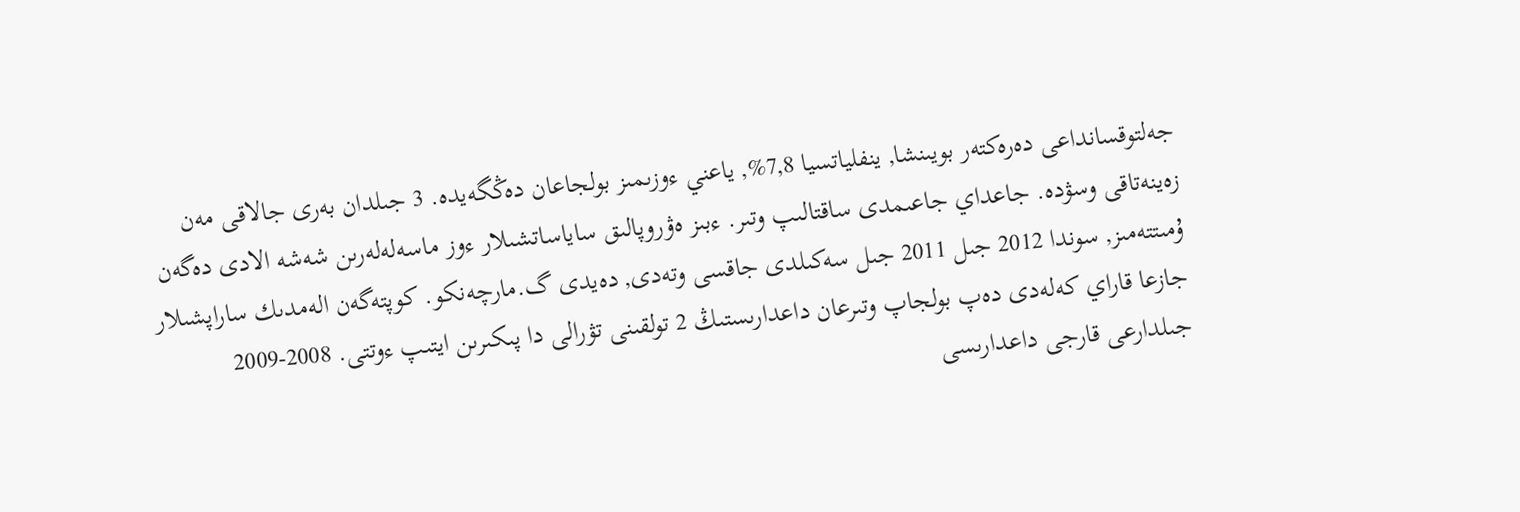جەلتوقسانداعى دەرەكتەر بويىنشا, ينفلياتسيا 7,8%, ياعني ءوزىمىز بولجاعان دەڭگەيدە. 3 جىلدان بەرى جالاقى مەن زەينەتاقى وسۋدە. جاعداي جاعىمدى ساقتالىپ وتىر. ءبىز ەۋروپالىق ساياساتشىلار ءوز ماسەلەلەرىن شەشە الادى دەگەن ۇمىتتەمىز, سوندا 2012 جىل 2011 جىل سەكىلدى جاقسى وتەدى, دەيدى گ.مارچەنكو. كوپتەگەن الەمدىك ساراپشىلار جازعا قاراي كەلەدى دەپ بولجاپ وتىرعان داعدارىستىڭ 2 تولقىنى تۋرالى دا پىكىرىن ايتىپ ءوتتى. 2008-2009 جىلدارعى قارجى داعدارىسى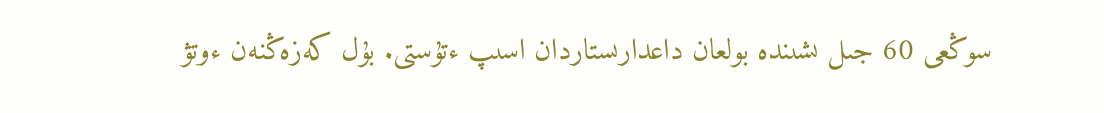سوڭعى 60 جىل ىشىندە بولعان داعدارىستاردان اسىپ ءتۇستى. بۇل كەزەڭنەن ءوتۋ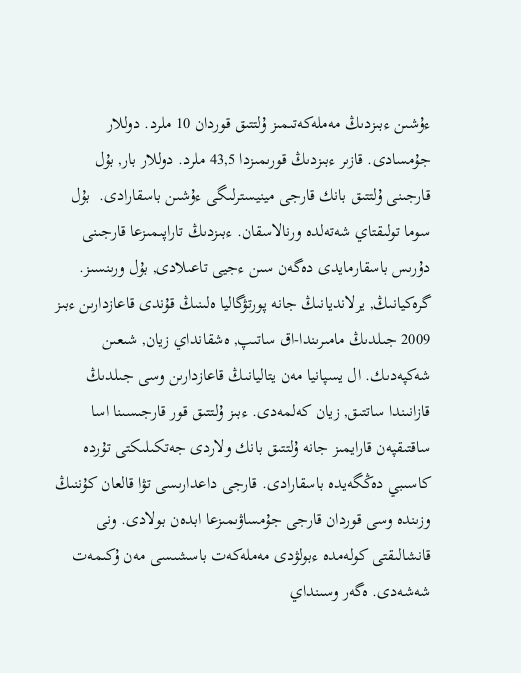ءۇشىن ءبىزدىڭ مەملەكەتىمىز ۇلتتىق قوردان 10 ملرد. دوللار جۇمسادى. قازىر ءبىزدىڭ قورىمىزدا 43,5 ملرد. دوللار بار, بۇل قارجىنى ۇلتتىق بانك قارجى مينيسترلىگى ءۇشىن باسقارادى.  بۇل سوما تولىقتاي شەتەلدە ورنالاسقان. ءبىزدىڭ تاراپىمىزعا قارجىنى دۇرىس باسقارمايدى دەگەن سىن ءجيى تاعىلادى, بۇل ورىنسىز. گرەكيانىڭ, يرلانديانىڭ جانە پورتۋگاليا ەلىنىڭ قۇندى قاعازدارىن ءبىز 2009 جىلدىڭ مامىرىندا-اق ساتىپ, ەشقانداي زيان, شىعىن شەكپەدىك. ال يسپانيا مەن يتاليانىڭ قاعازدارىن وسى جىلدىڭ قازانىندا ساتتىق, زيان كەلمەدى. ءبىز ۇلتتىق قور قارجىسىنا اسا ساقتىقپەن قارايمىز جانە ۇلتتىق بانك ولاردى جەتكىلىكتى تۇردە كاسىبي دەڭگەيدە باسقارادى. قارجى داعدارىسى تۋا قالعان كۇننىڭ وزىندە وسى قوردان قارجى جۇمساۋىمىزعا ابدەن بولادى. ونى قانشالىقتى كولەمدە ءبولۋدى مەملەكەت باسشىسى مەن ۇكىمەت شەشەدى. ەگەر وسىنداي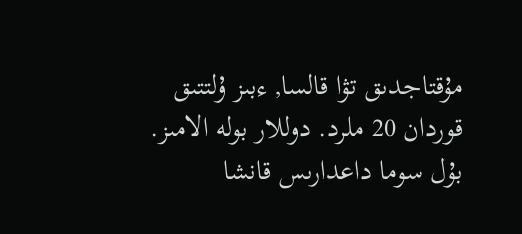مۇقتاجدىق تۋا قالسا, ءبىز ۇلتتىق قوردان 20 ملرد. دوللار بولە الامىز. بۇل سوما داعدارىس قانشا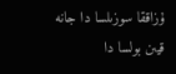ۇزاققا سوزىلسا دا جانە قيىن بولسا دا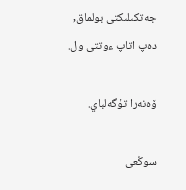جەتكىلىكتى بولماق, دەپ اتاپ ءوتتى ول.

ۆەنەرا تۇگەلباي.

سوڭعى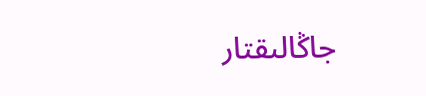جاڭالىقتار